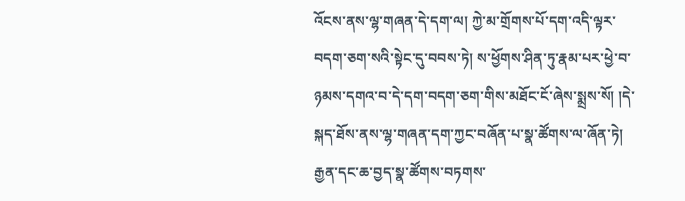འོངས་ནས་ལྷ་གཞན་དེ་དག་ལ། ཀྱེ་མ་གྲོགས་པོ་དག་འདི་ལྟར་བདག་ཅག་སའི་སྟེང་དུ་བབས་ཏེ། ས་ཕྱོགས་ཤིན་ཏུ་རྣམ་པར་ཕྱེ་བ་ཉམས་དགའ་བ་དེ་དག་བདག་ཅག་གིས་མཐོང་ངོ་ཞེས་སྨྲས་སོ། །དེ་སྐད་ཐོས་ནས་ལྷ་གཞན་དག་ཀྱང་བཞོན་པ་སྣ་ཚོགས་ལ་ཞོན་ཏེ། རྒྱན་དང་ཆ་བྱད་སྣ་ཚོགས་བཏགས་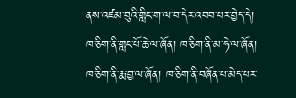ནས་འཛམ་བུའི་གླིང་ག་ལ་བ་དེར་འབབ་པར་བྱེད་དེ། ཁ་ཅིག་ནི་གླང་པོ་ཆེ་ལ་ཞོན། ཁ་ཅིག་ནི་མ་ཧེ་ལ་ཞོན། ཁ་ཅིག་ནི་རྨ་བྱ་ལ་ཞོན། ཁ་ཅིག་ནི་བཞོན་པ་མེད་པར་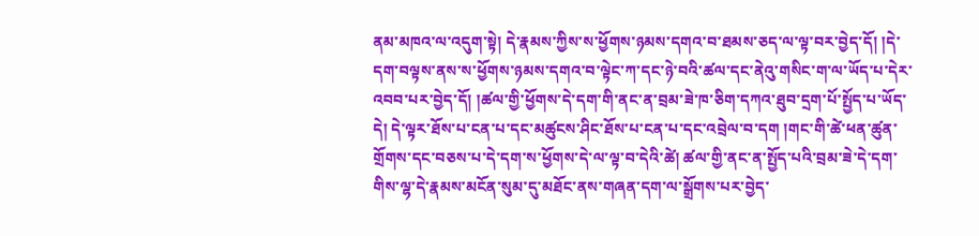ནམ་མཁའ་ལ་འདུག་སྟེ། དེ་རྣམས་ཀྱིས་ས་ཕྱོགས་ཉམས་དགའ་བ་ཐམས་ཅད་ལ་ལྟ་བར་བྱེད་དོ། །དེ་དག་བལྟས་ནས་ས་ཕྱོགས་ཉམས་དགའ་བ་ལྟེང་ཀ་དང་ཉེ་བའི་ཚལ་དང་ནེའུ་གསིང་ག་ལ་ཡོད་པ་དེར་འབབ་པར་བྱེད་དོ། །ཚལ་གྱི་ཕྱོགས་དེ་དག་གི་ནང་ན་བྲམ་ཟེ་ཁ་ཅིག་དཀའ་ཐུབ་དྲག་པོ་སྤྱོད་པ་ཡོད་དེ། དེ་ལྟར་ཐོས་པ་ངན་པ་དང་མཚུངས་ཤིང་ཐོས་པ་ངན་པ་དང་འབྲེལ་བ་དག །གང་གི་ཚེ་ཕན་ཚུན་གྲོགས་དང་བཅས་པ་དེ་དག་ས་ཕྱོགས་དེ་ལ་ལྟ་བ་དེའི་ཚེ། ཚལ་གྱི་ནང་ན་སྤྱོད་པའི་བྲམ་ཟེ་དེ་དག་གིས་ལྷ་དེ་རྣམས་མངོན་སུམ་དུ་མཐོང་ནས་གཞན་དག་ལ་སྒྲོགས་པར་བྱེད་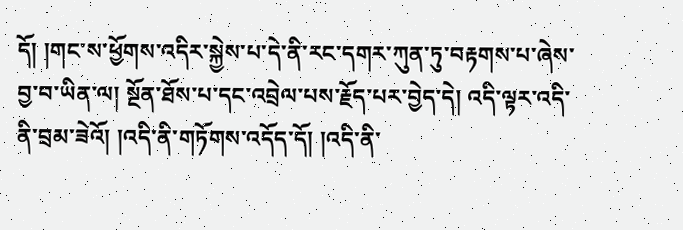དོ། །གང་ས་ཕྱོགས་འདིར་སྐྱེས་པ་དེ་ནི་རང་དགར་ཀུན་ཏུ་བརྟགས་པ་ཞེས་བྱ་བ་ཡིན་ལ། སྔོན་ཐོས་པ་དང་འབྲེལ་པས་རྗོད་པར་བྱེད་དེ། འདི་ལྟར་འདི་ནི་བྲམ་ཟེའོ། །འདི་ནི་གཏོགས་འདོད་དོ། །འདི་ནི་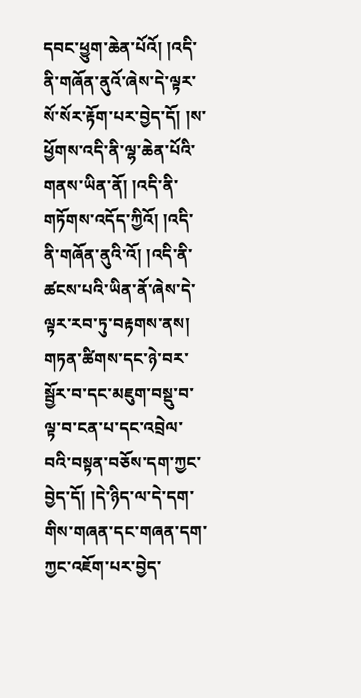དབང་ཕྱུག་ཆེན་པོའོ། །འདི་ནི་གཞོན་ནུའོ་ཞེས་དེ་ལྟར་སོ་སོར་རྟོག་པར་བྱེད་དོ། །ས་ཕྱོགས་འདི་ནི་ལྷ་ཆེན་པོའི་གནས་ཡིན་ནོ། །འདི་ནི་གཏོགས་འདོད་ཀྱིའོ། །འདི་ནི་གཞོན་ནུའི་འོ། །འདི་ནི་ཚངས་པའི་ཡིན་ནོ་ཞེས་དེ་ལྟར་རབ་ཏུ་བརྟགས་ནས། གཏན་ཚིགས་དང་ཉེ་བར་སྦྱོར་བ་དང་མཇུག་བསྡུ་བ་ལྟ་བ་ངན་པ་དང་འབྲེལ་བའི་བསྟན་བཅོས་དག་ཀྱང་བྱེད་དོ། །དེ་ཉིད་ལ་དེ་དག་གིས་གཞན་དང་གཞན་དག་ཀྱང་འཇོག་པར་བྱེད་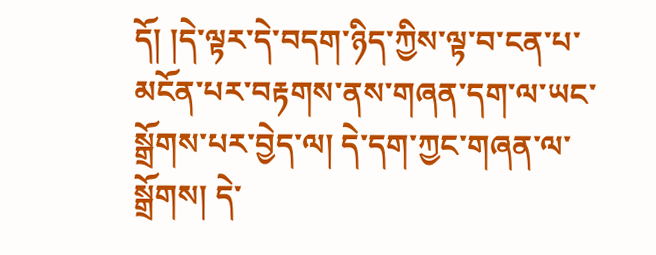དོ། །དེ་ལྟར་དེ་བདག་ཉིད་ཀྱིས་ལྟ་བ་ངན་པ་མངོན་པར་བརྟགས་ནས་གཞན་དག་ལ་ཡང་སྒྲོགས་པར་བྱེད་ལ། དེ་དག་ཀྱང་གཞན་ལ་སྒྲོགས། དེ་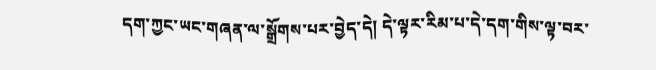དག་ཀྱང་ཡང་གཞན་ལ་སྒྲོགས་པར་བྱེད་དེ། དེ་ལྟར་རིམ་པ་དེ་དག་གིས་ལྟ་བར་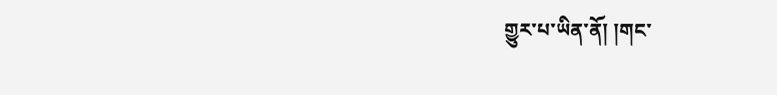གྱུར་པ་ཡིན་ནོ། །གང་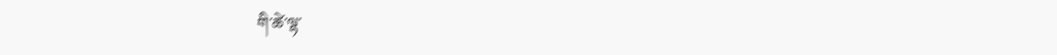གི་ཚེ་ལྷ་